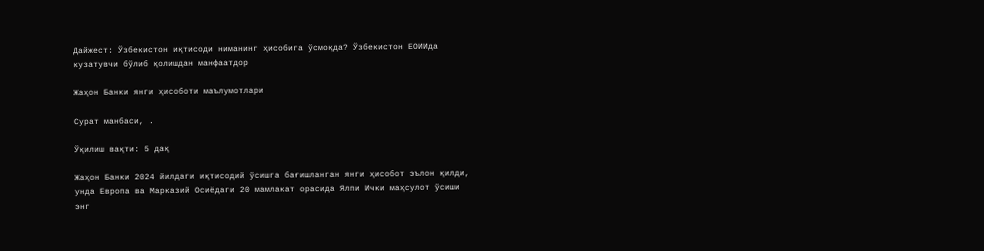Дайжест: Ўзбекистон иқтисоди ниманинг ҳисобига ўсмоқда? Ўзбекистон ЕОИИда кузатувчи бўлиб қолишдан манфаатдор

Жаҳон Банки янги ҳисоботи маълумотлари

Сурат манбаси, .

Ўқилиш вақти: 5 дақ

Жаҳон Банки 2024 йилдаги иқтисодий ўсишга бағишланган янги ҳисобот эълон қилди, унда Европа ва Марказий Осиёдаги 20 мамлакат орасида Ялпи Ички маҳсулот ўсиши энг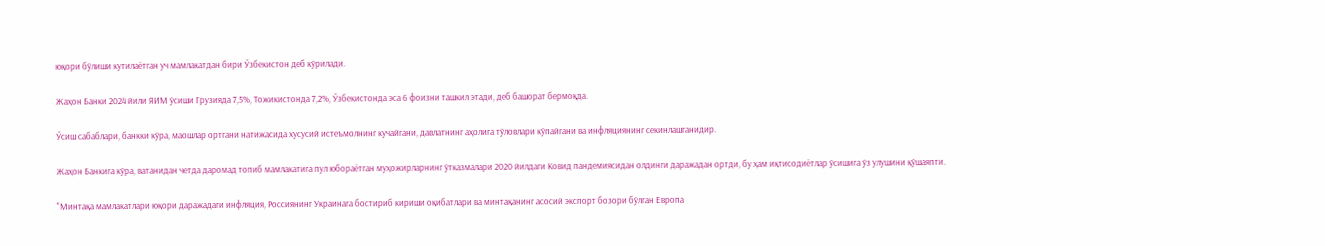юқори бўлиши кутилаётган уч мамлакатдан бири Ўзбекистон деб кўрилади.

Жаҳон Банки 2024 йили ЯИМ ўсиши Грузияда 7,5%, Тожикистонда 7,2%, Ўзбекистонда эса 6 фоизни ташкил этади, деб башорат бермоқда.

Ўсиш сабаблари, банкки кўра, маошлар ортгани натижасида хусусий истеъмолнинг кучайгани, давлатнинг аҳолига тўловлари кўпайгани ва инфляциянинг секинлашганидир.

Жаҳон Банкига кўра, ватанидан четда даромад топиб мамлакатига пул юбораётган муҳожирларнинг ўтказмалари 2020 йилдаги Ковид пандемиясидан олдинги даражадан ортди, бу ҳам иқтисодиётлар ўсишига ўз улушини қўшаяпти.

"Минтақа мамлакатлари юқори даражадаги инфляция, Россиянинг Украинага бостириб кириши оқибатлари ва минтақанинг асосий экспорт бозори бўлган Европа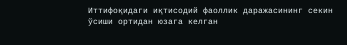Иттифоқидаги иқтисодий фаоллик даражасининг секин ўсиши ортидан юзага келган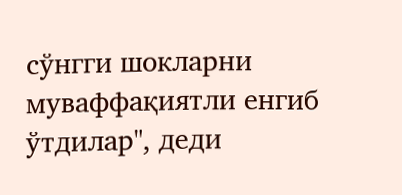сўнгги шокларни муваффақиятли енгиб ўтдилар", деди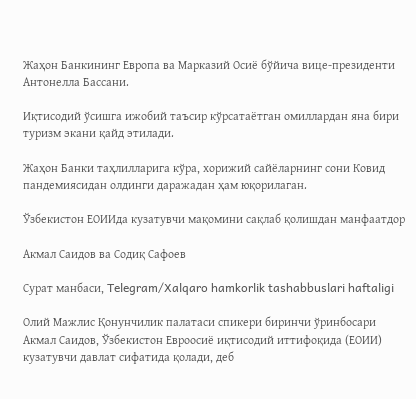Жаҳон Банкининг Европа ва Марказий Осиё бўйича вице-президенти Антонелла Бассани.

Иқтисодий ўсишга ижобий таъсир кўрсатаётган омиллардан яна бири туризм экани қайд этилади.

Жаҳон Банки таҳлилларига кўра, хорижий сайёларнинг сони Ковид пандемиясидан олдинги даражадан ҳам юқорилаган.

Ўзбекистон ЕОИИда кузатувчи мақомини сақлаб қолишдан манфаатдор

Акмал Саидов ва Содиқ Сафоев

Сурат манбаси, Telegram/Xalqaro hamkorlik tashabbuslari haftaligi

Олий Мажлис Қонунчилик палатаси спикери биринчи ўринбосари Акмал Саидов, Ўзбекистон Евроосиё иқтисодий иттифоқида (ЕОИИ) кузатувчи давлат сифатида қолади, деб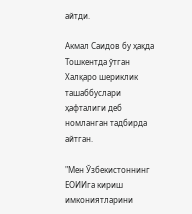айтди.

Акмал Саидов бу ҳақда Тошкентда ўтган Халқаро шериклик ташаббуслари ҳафталиги деб номланган тадбирда айтган.

"Мен Ўзбекистоннинг ЕОИИга кириш имкониятларини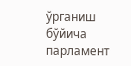ўрганиш бўйича парламент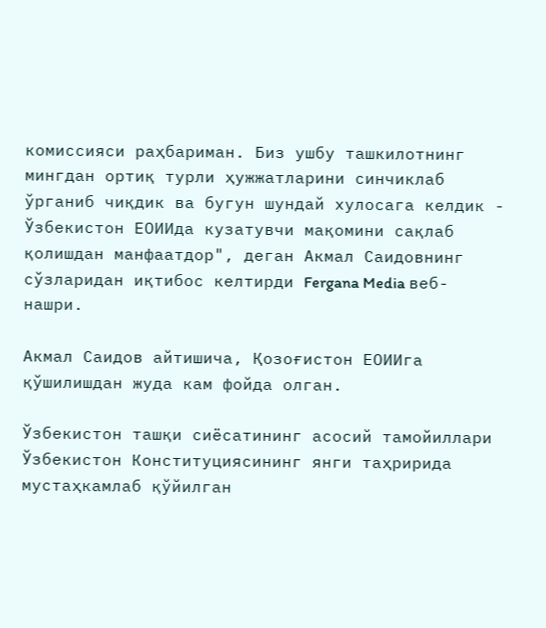комиссияси раҳбариман. Биз ушбу ташкилотнинг мингдан ортиқ турли ҳужжатларини синчиклаб ўрганиб чиқдик ва бугун шундай хулосага келдик - Ўзбекистон ЕОИИда кузатувчи мақомини сақлаб қолишдан манфаатдор", деган Акмал Саидовнинг сўзларидан иқтибос келтирди Fergana Media веб-нашри.

Акмал Саидов айтишича, Қозоғистон ЕОИИга қўшилишдан жуда кам фойда олган.

Ўзбекистон ташқи сиёсатининг асосий тамойиллари Ўзбекистон Конституциясининг янги таҳририда мустаҳкамлаб қўйилган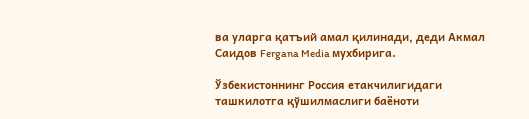ва уларга қатъий амал қилинади, деди Акмал Саидов Fergana Media мухбирига.

Ўзбекистоннинг Россия етакчилигидаги ташкилотга қўшилмаслиги баёноти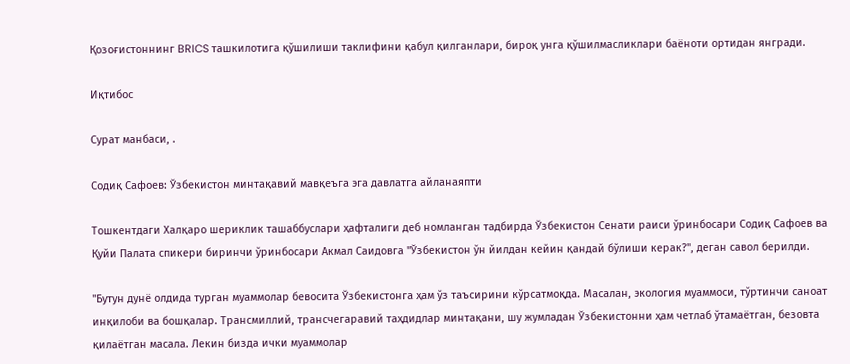Қозоғистоннинг BRICS ташкилотига қўшилиши таклифини қабул қилганлари, бироқ унга қўшилмасликлари баёноти ортидан янгради.

Иқтибос

Сурат манбаси, .

Содиқ Сафоев: Ўзбекистон минтақавий мавқеъга эга давлатга айланаяпти

Тошкентдаги Халқаро шериклик ташаббуслари ҳафталиги деб номланган тадбирда Ўзбекистон Сенати раиси ўринбосари Содиқ Сафоев ва Қуйи Палата спикери биринчи ўринбосари Акмал Саидовга "Ўзбекистон ўн йилдан кейин қандай бўлиши керак?", деган савол берилди.

"Бутун дунё олдида турган муаммолар бевосита Ўзбекистонга ҳам ўз таъсирини кўрсатмоқда. Масалан, экология муаммоси, тўртинчи саноат инқилоби ва бошқалар. Трансмиллий, трансчегаравий таҳдидлар минтақани, шу жумладан Ўзбекистонни ҳам четлаб ўтамаётган, безовта қилаётган масала. Лекин бизда ички муаммолар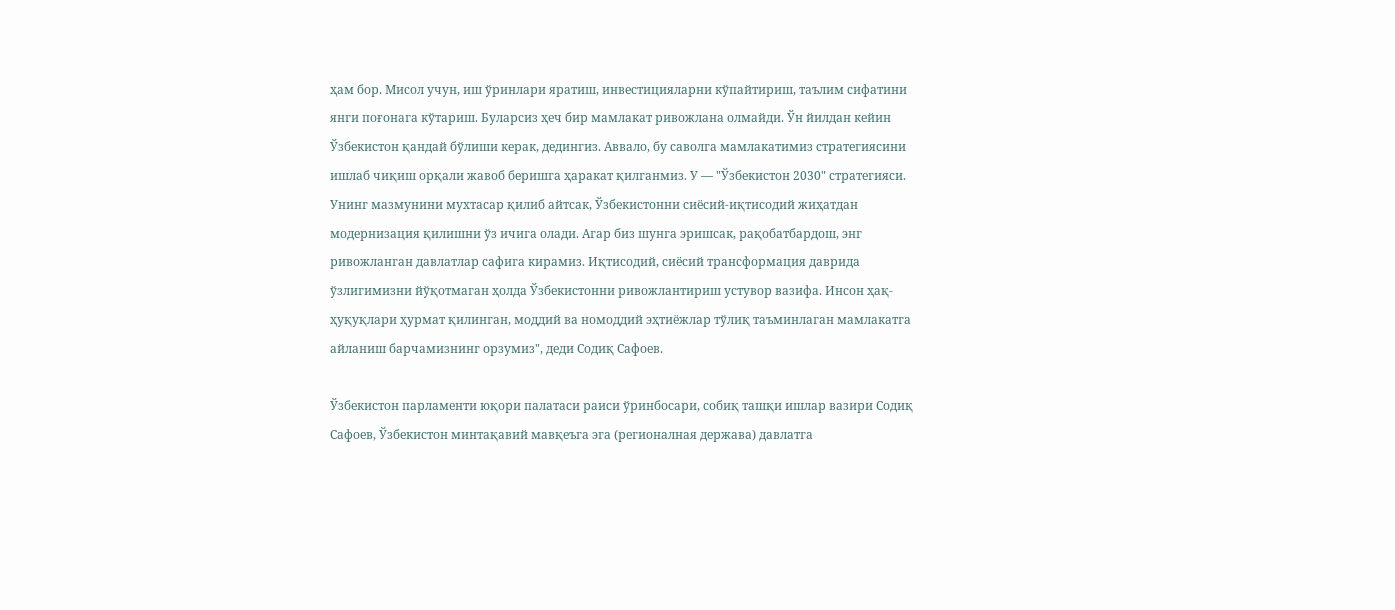ҳам бор. Мисол учун, иш ўринлари яратиш, инвестицияларни кўпайтириш, таълим сифатини янги поғонага кўтариш. Буларсиз ҳеч бир мамлакат ривожлана олмайди. Ўн йилдан кейин Ўзбекистон қандай бўлиши керак, дедингиз. Аввало, бу саволга мамлакатимиз стратегиясини ишлаб чиқиш орқали жавоб беришга ҳаракат қилганмиз. У — "Ўзбекистон 2030" стратегияси. Унинг мазмунини мухтасар қилиб айтсак, Ўзбекистонни сиёсий-иқтисодий жиҳатдан модернизация қилишни ўз ичига олади. Агар биз шунга эришсак, рақобатбардош, энг ривожланган давлатлар сафига кирамиз. Иқтисодий, сиёсий трансформация даврида ўзлигимизни йўқотмаган ҳолда Ўзбекистонни ривожлантириш устувор вазифа. Инсон ҳақ-ҳуқуқлари ҳурмат қилинган, моддий ва номоддий эҳтиёжлар тўлиқ таъминлаган мамлакатга айланиш барчамизнинг орзумиз", деди Содиқ Сафоев.

Ўзбекистон парламенти юқори палатаси раиси ўринбосари, собиқ ташқи ишлар вазири Содиқ Сафоев, Ўзбекистон минтақавий мавқеъга эга (регионалная держава) давлатга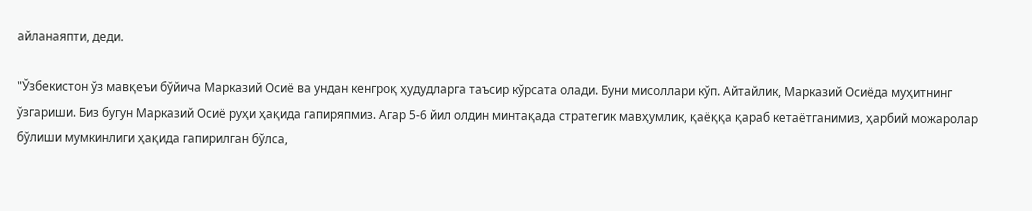айланаяпти, деди.

"Ўзбекистон ўз мавқеъи бўйича Марказий Осиё ва ундан кенгроқ ҳудудларга таъсир кўрсата олади. Буни мисоллари кўп. Айтайлик, Марказий Осиёда муҳитнинг ўзгариши. Биз бугун Марказий Осиё руҳи ҳақида гапиряпмиз. Агар 5-6 йил олдин минтақада стратегик мавҳумлик, қаёққа қараб кетаётганимиз, ҳарбий можаролар бўлиши мумкинлиги ҳақида гапирилган бўлса,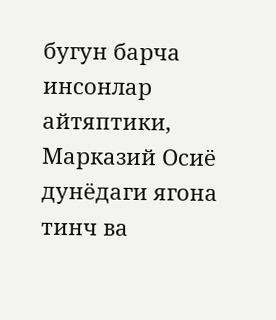бугун барча инсонлар айтяптики, Марказий Осиё дунёдаги ягона тинч ва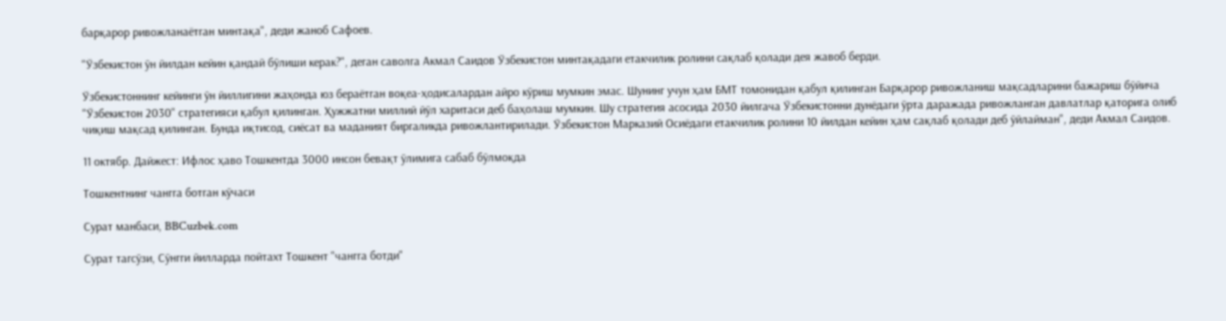барқарор ривожланаётган минтақа", деди жаноб Сафоев.

"Ўзбекистон ўн йилдан кейин қандай бўлиши керак?", деган саволга Акмал Саидов Ўзбекистон минтақадаги етакчилик ролини сақлаб қолади дея жавоб берди.

Ўзбекистоннинг кейинги ўн йиллигини жаҳонда юз бераётган воқеа-ҳодисалардан айро кўриш мумкин эмас. Шунинг учун ҳам БМТ томонидан қабул қилинган Барқарор ривожланиш мақсадларини бажариш бўйича "Ўзбекистон 2030" стратегияси қабул қилинган. Ҳужжатни миллий йўл харитаси деб баҳолаш мумкин. Шу стратегия асосида 2030 йилгача Ўзбекистонни дунёдаги ўрта даражада ривожланган давлатлар қаторига олиб чиқиш мақсад қилинган. Бунда иқтисод, сиёсат ва маданият биргаликда ривожлантирилади. Ўзбекистон Марказий Осиёдаги етакчилик ролини 10 йилдан кейин ҳам сақлаб қолади деб ўйлайман", деди Акмал Саидов.

11 октябр. Дайжест: Ифлос ҳаво Тошкентда 3000 инсон бевақт ўлимига сабаб бўлмоқда

Тошкентнинг чангга ботган кўчаси

Сурат манбаси, BBCuzbek.com

Сурат тагсўзи, Сўнгги йилларда пойтахт Тошкент "чангга ботди"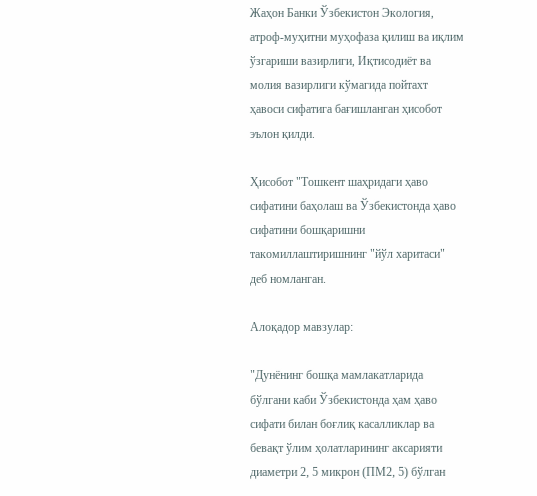Жаҳон Банки Ўзбекистон Экология, атроф-муҳитни муҳофаза қилиш ва иқлим ўзгариши вазирлиги, Иқтисодиёт ва молия вазирлиги кўмагида пойтахт ҳавоси сифатига бағишланган ҳисобот эълон қилди.

Ҳисобот "Тошкент шаҳридаги ҳаво сифатини баҳолаш ва Ўзбекистонда ҳаво сифатини бошқаришни такомиллаштиришнинг "йўл харитаси" деб номланган.

Алоқадор мавзулар:

"Дунёнинг бошқа мамлакатларида бўлгани каби Ўзбекистонда ҳам ҳаво сифати билан боғлиқ касалликлар ва бевақт ўлим ҳолатларининг аксарияти диаметри 2, 5 микрон (ПМ2, 5) бўлган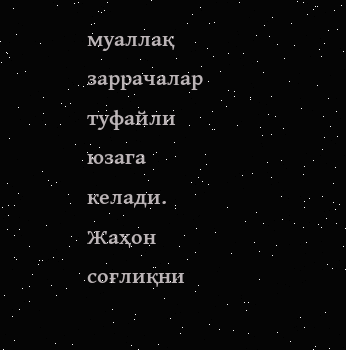муаллақ заррачалар туфайли юзага келади. Жаҳон соғлиқни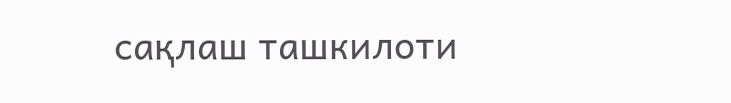сақлаш ташкилоти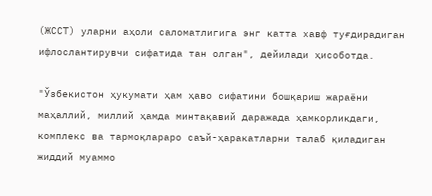(ЖССТ) уларни аҳоли саломатлигига энг катта хавф туғдирадиган ифлослантирувчи сифатида тан олган", дейилади ҳисоботда.

"Ўзбекистон ҳукумати ҳам ҳаво сифатини бошқариш жараёни маҳаллий, миллий ҳамда минтақавий даражада ҳамкорликдаги, комплекс ва тармоқлараро саъй-ҳаракатларни талаб қиладиган жиддий муаммо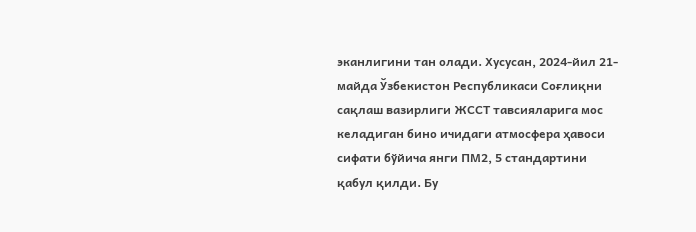эканлигини тан олади. Хусусан, 2024-йил 21-майда Ўзбекистон Республикаси Соғлиқни сақлаш вазирлиги ЖССТ тавсияларига мос келадиган бино ичидаги атмосфера ҳавоси сифати бўйича янги ПМ2, 5 стандартини қабул қилди. Бу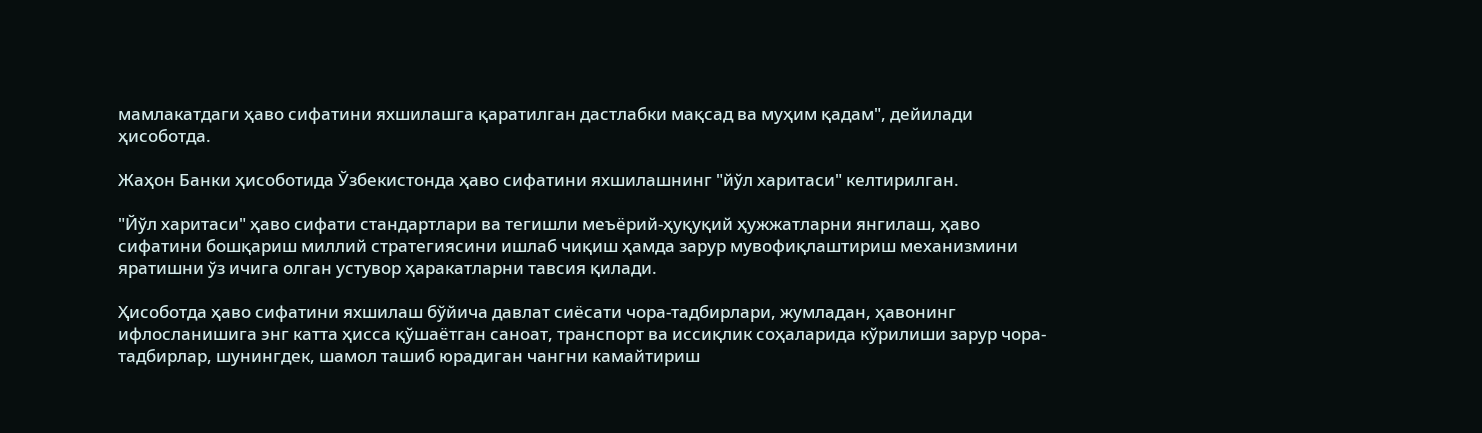мамлакатдаги ҳаво сифатини яхшилашга қаратилган дастлабки мақсад ва муҳим қадам", дейилади ҳисоботда.

Жаҳон Банки ҳисоботида Ўзбекистонда ҳаво сифатини яхшилашнинг "йўл харитаси" келтирилган.

"Йўл харитаси" ҳаво сифати стандартлари ва тегишли меъёрий-ҳуқуқий ҳужжатларни янгилаш, ҳаво сифатини бошқариш миллий стратегиясини ишлаб чиқиш ҳамда зарур мувофиқлаштириш механизмини яратишни ўз ичига олган устувор ҳаракатларни тавсия қилади.

Ҳисоботда ҳаво сифатини яхшилаш бўйича давлат сиёсати чора-тадбирлари, жумладан, ҳавонинг ифлосланишига энг катта ҳисса қўшаётган саноат, транспорт ва иссиқлик соҳаларида кўрилиши зарур чора-тадбирлар, шунингдек, шамол ташиб юрадиган чангни камайтириш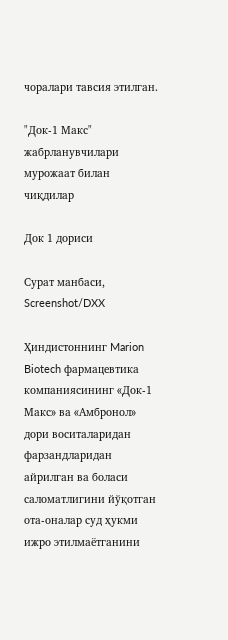чоралари тавсия этилган.

"Док-1 Макс" жабрланувчилари мурожаат билан чиқдилар

Док 1 дориси

Сурат манбаси, Screenshot/DXX

Ҳиндистоннинг Marion Biotech фармацевтика компаниясининг «Док-1 Макс» ва «Амбронол» дори воситаларидан фарзандларидан айрилган ва боласи саломатлигини йўқотган ота-оналар суд ҳукми ижро этилмаётганини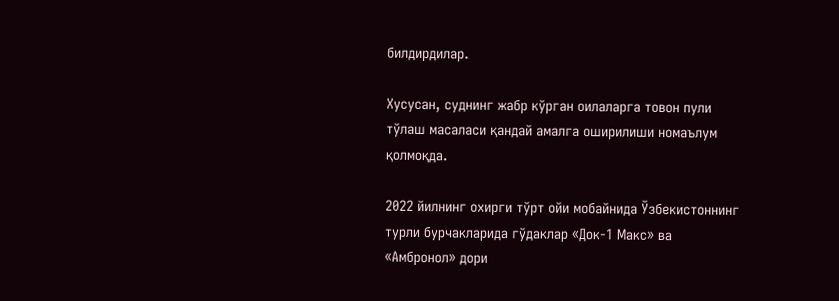билдирдилар.

Хусусан, суднинг жабр кўрган оилаларга товон пули тўлаш масаласи қандай амалга оширилиши номаълум қолмоқда.

2022 йилнинг охирги тўрт ойи мобайнида Ўзбекистоннинг турли бурчакларида гўдаклар «Док-1 Макс» ва «Амбронол» дори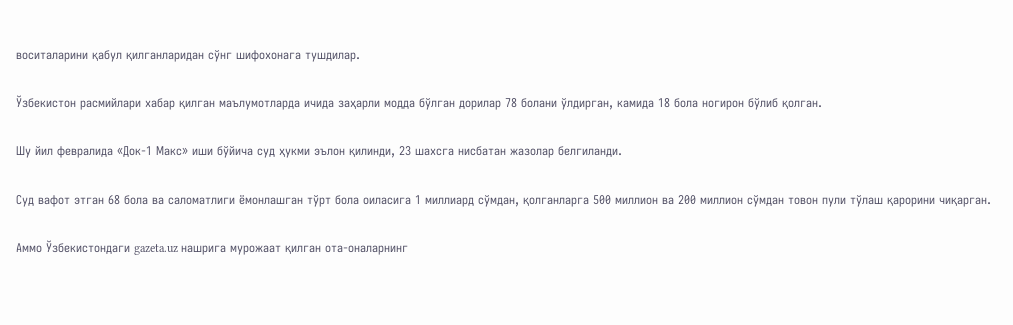воситаларини қабул қилганларидан сўнг шифохонага тушдилар.

Ўзбекистон расмийлари хабар қилган маълумотларда ичида заҳарли модда бўлган дорилар 78 болани ўлдирган, камида 18 бола ногирон бўлиб қолган.

Шу йил февралида «Док-1 Макс» иши бўйича суд ҳукми эълон қилинди, 23 шахсга нисбатан жазолар белгиланди.

Суд вафот этган 68 бола ва саломатлиги ёмонлашган тўрт бола оиласига 1 миллиард сўмдан, қолганларга 500 миллион ва 200 миллион сўмдан товон пули тўлаш қарорини чиқарган.

Аммо Ўзбекистондаги gazeta.uz нашрига мурожаат қилган ота-оналарнинг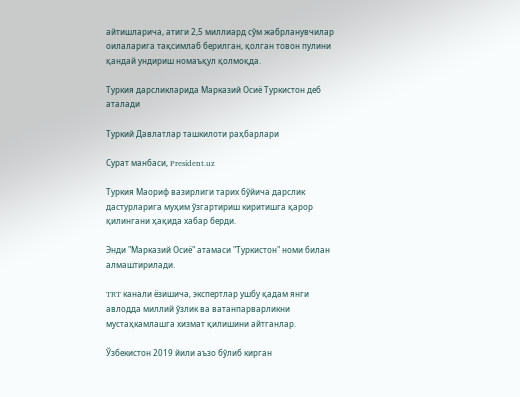айтишларича, атиги 2,5 миллиард сўм жабрланувчилар оилаларига тақсимлаб берилган, қолган товон пулини қандай ундириш номаъқул қолмоқда.

Туркия дарсликларида Марказий Осиё Туркистон деб аталади

Туркий Давлатлар ташкилоти раҳбарлари

Сурат манбаси, President.uz

Туркия Маориф вазирлиги тарих бўйича дарслик дастурларига муҳим ўзгартириш киритишга қарор қилингани ҳақида хабар берди.

Энди "Марказий Осиё" атамаси "Туркистон" номи билан алмаштирилади.

TRT канали ёзишича, экспертлар ушбу қадам янги авлодда миллий ўзлик ва ватанпарварликни мустаҳкамлашга хизмат қилишини айтганлар.

Ўзбекистон 2019 йили аъзо бўлиб кирган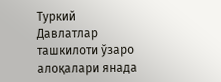Туркий Давлатлар ташкилоти ўзаро алоқалари янада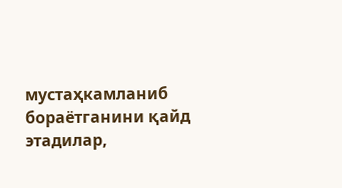мустаҳкамланиб бораётганини қайд этадилар,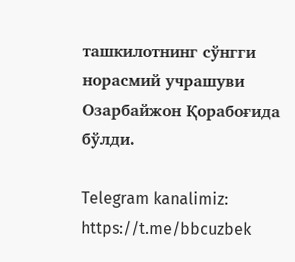ташкилотнинг сўнгги норасмий учрашуви Озарбайжон Қорабоғида бўлди.

Telegram kanalimiz: https://t.me/bbcuzbek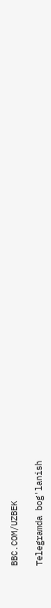BBC.COM/UZBEK

Telegramda bog'lanish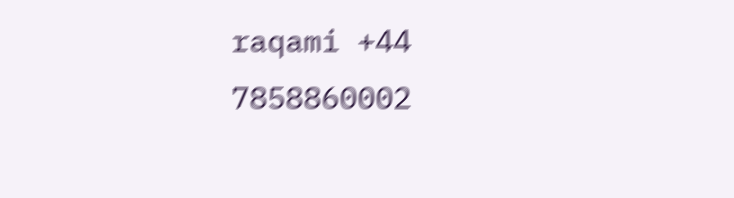raqami +44 7858860002